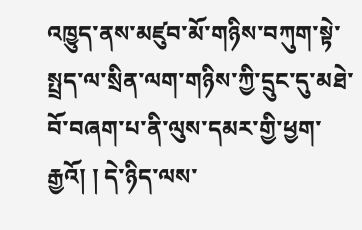འཁྱུད་ནས་མཛུབ་མོ་གཉིས་བཀུག་སྟེ་སྤྲད་ལ་སྲིན་ལག་གཉིས་ཀྱི་དྲུང་དུ་མཐེ་བོ་བཞག་པ་ནི་ལུས་དམར་གྱི་ཕྱག་རྒྱའོ། ། དེ་ཉིད་ལས་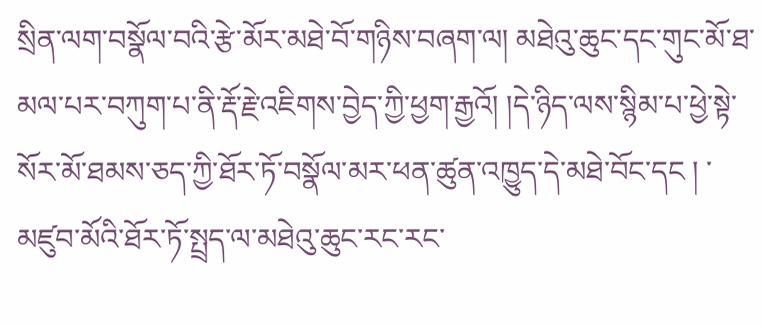སྲིན་ལག་བསྣོལ་བའི་རྩེ་མོར་མཐེ་བོ་གཉིས་བཞག་ལ། མཐེའུ་ཆུང་དང་གུང་མོ་ཐ་མལ་པར་བཀུག་པ་ནི་རྡོ་རྗེ་འཇིགས་བྱེད་ཀྱི་ཕྱག་རྒྱའོ། །དེ་ཉིད་ལས་སྙིམ་པ་ཕྱེ་སྟེ་སོར་མོ་ཐམས་ཅད་ཀྱི་ཐོར་ཏོ་བསྣོལ་མར་ཕན་ཚུན་འཁྱུད་དེ་མཐེ་བོང་དང ། ་མཛུབ་མོའི་ཐོར་ཏོ་སྤྲད་ལ་མཐེའུ་ཆུང་རང་རང་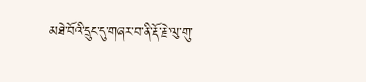མཐེ་བོའི་དྲུང་དུ་གཞར་བ་ནི་རྡོ་རྗེ་ལུ་གུ་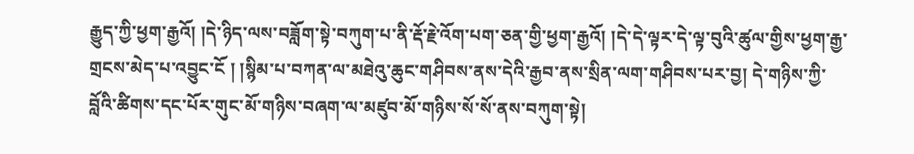རྒྱུད་ཀྱི་ཕྱག་རྒྱའོ། །དེ་ཉིད་ལས་བཟློག་སྟེ་བཀུག་པ་ནི་རྡོ་རྗེ་འོག་པག་ཅན་གྱི་ཕྱག་རྒྱའོ། །དེ་དེ་ལྟར་དེ་ལྟ་བུའི་ཚུལ་གྱིས་ཕྱག་རྒྱ་གྲངས་མེད་པ་འབྱུང་ངོ ། །སྙིམ་པ་བཀན་ལ་མཐེའུ་ཆུང་གཤིབས་ནས་དེའི་རྒྱབ་ནས་སྲིན་ལག་གཤིབས་པར་བྱ། དེ་གཉིས་ཀྱི་བློའི་ཚིགས་དང་པོར་གུང་མོ་གཉིས་བཞག་ལ་མཛུབ་མོ་གཉིས་སོ་སོ་ནས་བཀུག་སྟེ།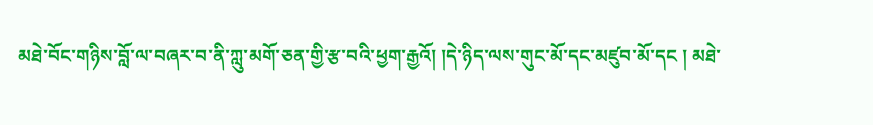མཐེ་བོང་གཉིས་བློ་ལ་བཞར་བ་ནི་ཀླུ་མགོ་ཅན་གྱི་རྩ་བའི་ཕྱག་རྒྱའོ། །དེ་ཉིད་ལས་གུང་མོ་དང་མཛུབ་མོ་དང ། མཐེ་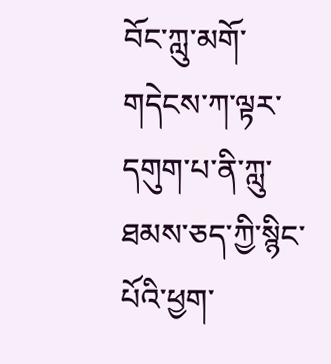བོང་ཀླུ་མགོ་གདེངས་ཀ་ལྟར་དགུག་པ་ནི་ཀླུ་ཐམས་ཅད་ཀྱི་སྙིང་པོའི་ཕྱག་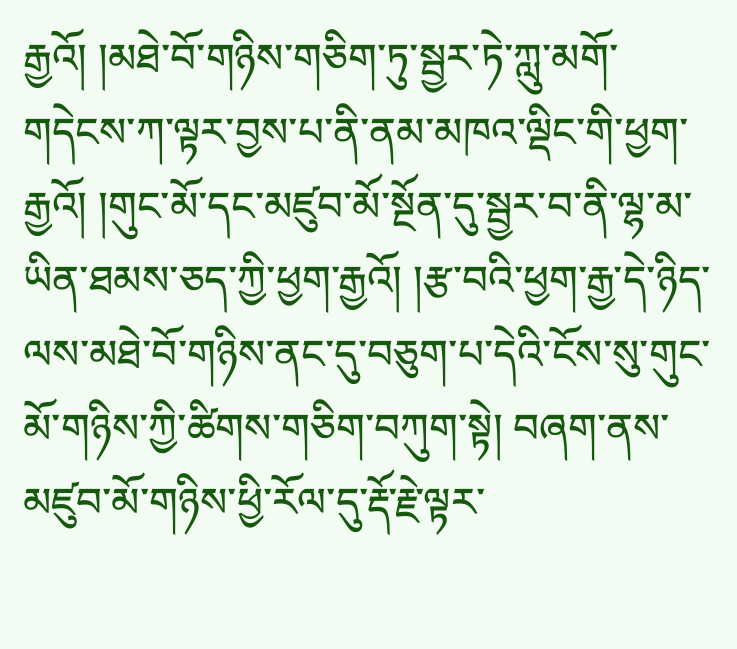རྒྱའོ། །མཐེ་བོ་གཉིས་གཅིག་ཏུ་སྦྱར་ཏེ་ཀླུ་མགོ་གདེངས་ཀ་ལྟར་བྱས་པ་ནི་ནམ་མཁའ་ལྡིང་གི་ཕྱག་རྒྱའོ། །གུང་མོ་དང་མཛུབ་མོ་སྔོན་དུ་སྦྱར་བ་ནི་ལྷ་མ་ཡིན་ཐམས་ཅད་ཀྱི་ཕྱག་རྒྱའོ། །རྩ་བའི་ཕྱག་རྒྱ་དེ་ཉིད་ལས་མཐེ་བོ་གཉིས་ནང་དུ་བཅུག་པ་དེའི་ངོས་སུ་གུང་མོ་གཉིས་ཀྱི་ཚིགས་གཅིག་བཀུག་སྟེ། བཞག་ནས་མཛུབ་མོ་གཉིས་ཕྱི་རོལ་དུ་རྡོ་རྗེ་ལྟར་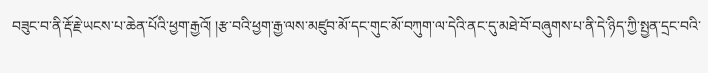བཟུང་བ་ནི་རྡོ་རྗེ་ཡངས་པ་ཆེན་པོའི་ཕྱག་རྒྱའོ། །རྩ་བའི་ཕྱག་རྒྱ་ལས་མཛུབ་མོ་དང་གུང་མོ་བཀུག་ལ་དེའི་ནང་དུ་མཐེ་བོ་བཞུགས་པ་ནི་དེ་ཉིད་ཀྱི་སྤྱན་དྲང་བའི་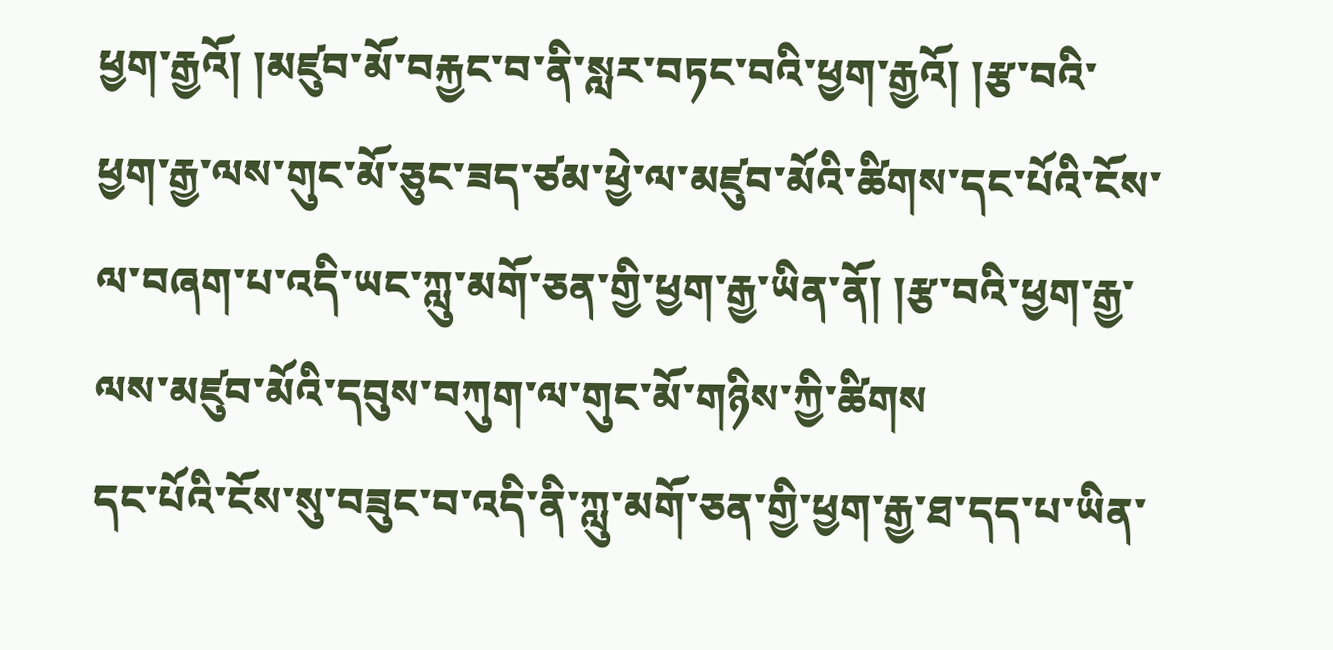ཕྱག་རྒྱའོ། །མཛུབ་མོ་བརྐྱང་བ་ནི་སླར་བཏང་བའི་ཕྱག་རྒྱའོ། །རྩ་བའི་ཕྱག་རྒྱ་ལས་གུང་མོ་ཅུང་ཟད་ཙམ་ཕྱེ་ལ་མཛུབ་མོའི་ཚིགས་དང་པོའི་ངོས་ལ་བཞག་པ་འདི་ཡང་ཀླུ་མགོ་ཅན་གྱི་ཕྱག་རྒྱ་ཡིན་ནོ། །རྩ་བའི་ཕྱག་རྒྱ་ལས་མཛུབ་མོའི་དབུས་བཀུག་ལ་གུང་མོ་གཉིས་ཀྱི་ཚིགས
དང་པོའི་ངོས་སུ་བཟུང་བ་འདི་ནི་ཀླུ་མགོ་ཅན་གྱི་ཕྱག་རྒྱ་ཐ་དད་པ་ཡིན་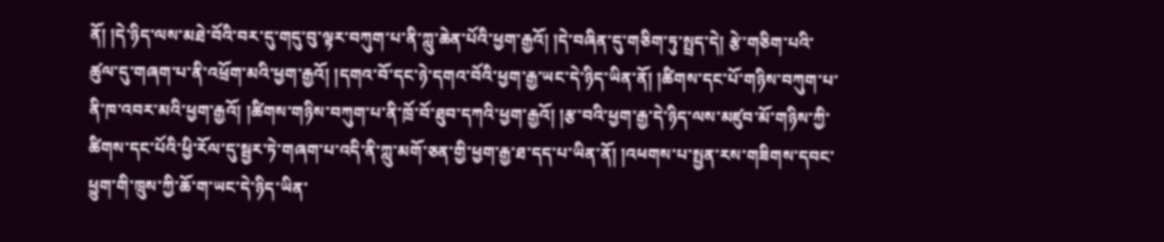ནོ། །དེ་ཉིད་ལས་མཐེ་བོའི་བར་དུ་གདུ་བུ་ལྟར་བཀུག་པ་ནི་ཀླུ་ཆེན་པོའི་ཕྱག་རྒྱའོ། །དེ་བཞིན་དུ་གཅིག་ཏུ་སྤྲད་དེ། རྩེ་གཅིག་པའི་ཚུལ་དུ་གཞག་པ་ནི་འཕྲོག་མའི་ཕྱག་རྒྱའོ། །དགའ་བོ་དང་ཉེ་དགའ་བོའི་ཕྱག་རྒྱ་ཡང་དེ་ཉིད་ཡིན་ནོ། །ཚིགས་དང་པོ་གཉིས་བཀུག་པ་ནི་ཁ་འབར་མའི་ཕྱག་རྒྱའོ། །ཚིགས་གཉིས་བཀུག་པ་ནི་ཁྲོ་བོ་ཐུབ་དཀའི་ཕྱག་རྒྱའོ། །རྩ་བའི་ཕྱག་རྒྱ་དེ་ཉིད་ལས་མཛུབ་མོ་གཉིས་ཀྱི་ཚིགས་དང་པོའི་ཕྱི་རོལ་དུ་སྦྱར་ཏེ་གཞག་པ་འདི་ནི་ཀླུ་མགོ་ཅན་གྱི་ཕྱག་རྒྱ་ཐ་དད་པ་ཡིན་ནོ། །འཕགས་པ་སྤྱན་རས་གཟིགས་དབང་ཕྱུག་གི་ཁྲུས་ཀྱི་ཆོ་ག་ཡང་དེ་ཉིད་ཡིན་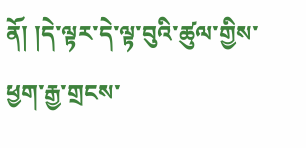ནོ། །དེ་ལྟར་དེ་ལྟ་བུའི་ཚུལ་གྱིས་ཕྱག་རྒྱ་གྲངས་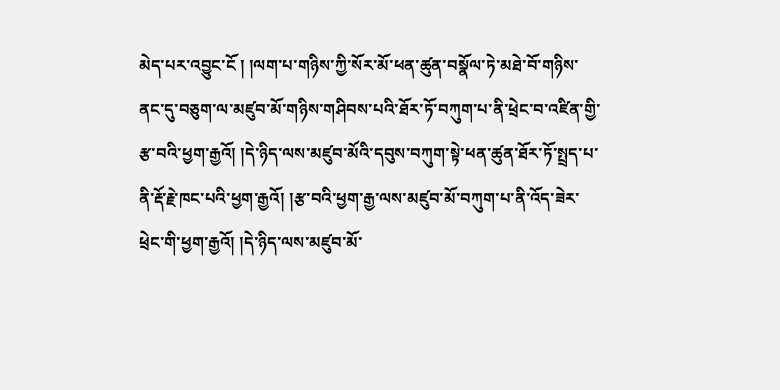མེད་པར་འབྱུང་ངོ ། །ལག་པ་གཉིས་ཀྱི་སོར་མོ་ཕན་ཚུན་བསྣོལ་ཏེ་མཐེ་བོ་གཉིས་ནང་དུ་བཅུག་ལ་མཛུབ་མོ་གཉིས་གཤིབས་པའི་ཐོར་ཏོ་བཀུག་པ་ནི་ཕྲེང་བ་འཛིན་གྱི་རྩ་བའི་ཕྱག་རྒྱའོ། །དེ་ཉིད་ལས་མཛུབ་མོའི་དབུས་བཀུག་སྟེ་ཕན་ཚུན་ཐོར་ཏོ་སྤྲད་པ་ནི་རྡོ་རྗེ་ཁང་པའི་ཕྱག་རྒྱའོ། །རྩ་བའི་ཕྱག་རྒྱ་ལས་མཛུབ་མོ་བཀུག་པ་ནི་འོད་ཟེར་ཕྲེང་གི་ཕྱག་རྒྱའོ། །དེ་ཉིད་ལས་མཛུབ་མོ་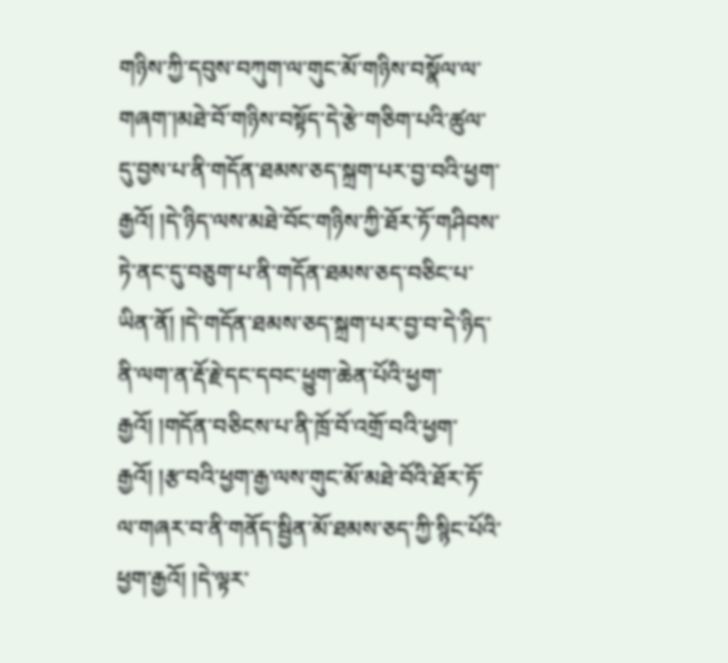གཉིས་ཀྱི་དབུས་བཀུག་ལ་གུང་མོ་གཉིས་བསྣོལ་ལ་གཞག་།མཐེ་བོ་གཉིས་བསྟོད་དེ་རྩེ་གཅིག་པའི་ཚུལ་དུ་བྱས་པ་ནི་གདོན་ཐམས་ཅད་སྐྲག་པར་བྱ་བའི་ཕྱག་རྒྱའོ། །དེ་ཉིད་ལས་མཐེ་བོང་གཉིས་ཀྱི་ཐོར་ཏོ་གཤིབས་ཏེ་ནང་དུ་བཅུག་པ་ནི་གདོན་ཐམས་ཅད་བཅིང་པ་ཡིན་ནོ། །དེ་གདོན་ཐམས་ཅད་སྐྲག་པར་བྱ་བ་དེ་ཉིད་ནི་ལག་ན་རྡོ་རྗེ་དང་དབང་ཕྱུག་ཆེན་པོའི་ཕྱག་རྒྱའོ། །གདོན་བཅིངས་པ་ནི་ཁྲོ་བོ་འགྲོ་བའི་ཕྱག་རྒྱའོ། །རྩ་བའི་ཕྱག་རྒྱ་ལས་གུང་མོ་མཐེ་བོའི་ཐོར་ཏོ་ལ་གཞར་བ་ནི་གནོད་སྦྱིན་མོ་ཐམས་ཅད་ཀྱི་སྙིང་པོའི་ཕྱག་རྒྱའོ། །དེ་ལྟར་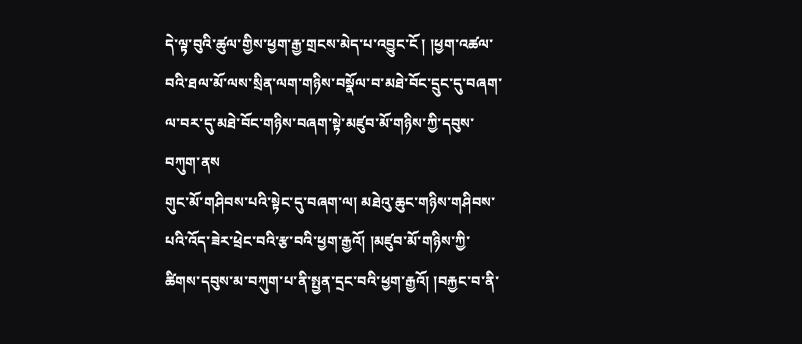དེ་ལྟ་བུའི་ཚུལ་གྱིས་ཕྱག་རྒྱ་གྲངས་མེད་པ་འབྱུང་ངོ ། །ཕྱག་འཚལ་བའི་ཐལ་མོ་ལས་སྲིན་ལག་གཉིས་བསྣོལ་བ་མཐེ་བོང་དྲུང་དུ་བཞག་ལ་བར་དུ་མཐེ་བོང་གཉིས་བཞག་སྟེ་མཛུབ་མོ་གཉིས་ཀྱི་དབུས་བཀུག་ནས
གུང་མོ་གཤིབས་པའི་སྟེང་དུ་བཞག་ལ། མཐེའུ་ཆུང་གཉིས་གཤིབས་པའི་འོད་ཟེར་ཕྲེང་བའི་རྩ་བའི་ཕྱག་རྒྱའོ། །མཛུབ་མོ་གཉིས་ཀྱི་ཚིགས་དབུས་མ་བཀུག་པ་ནི་སྤྱན་དྲང་བའི་ཕྱག་རྒྱའོ། །བརྐྱང་བ་ནི་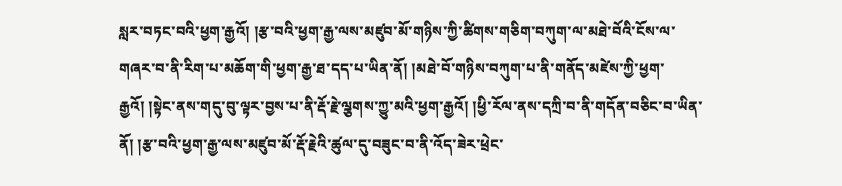སླར་བཏང་བའི་ཕྱག་རྒྱའོ། །རྩ་བའི་ཕྱག་རྒྱ་ལས་མཛུབ་མོ་གཉིས་ཀྱི་ཚིགས་གཅིག་བཀུག་ལ་མཐེ་བོའི་ངོས་ལ་གཞར་བ་ནི་རིག་པ་མཆོག་གི་ཕྱག་རྒྱ་ཐ་དད་པ་ཡིན་ནོ། །མཐེ་བོ་གཉིས་བཀུག་པ་ནི་གནོད་མཛེས་ཀྱི་ཕྱག་རྒྱའོ། །སྟེང་ནས་གདུ་བུ་ལྟར་བྱས་པ་ནི་རྡོ་རྗེ་ལྕགས་ཀྱུ་མའི་ཕྱག་རྒྱའོ། །ཕྱི་རོལ་ནས་དཀྲི་བ་ནི་གདོན་བཅིང་བ་ཡིན་ནོ། །རྩ་བའི་ཕྱག་རྒྱ་ལས་མཛུབ་མོ་རྡོ་རྗེའི་ཚུལ་དུ་བཟུང་བ་ནི་འོད་ཟེར་ཕྲེང་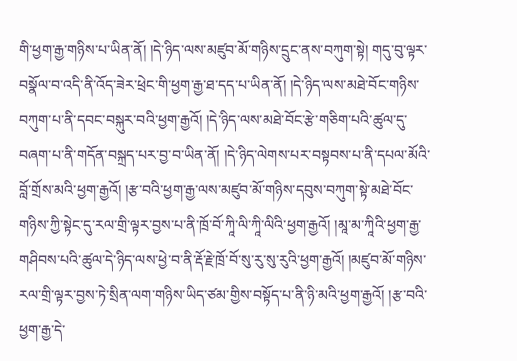གི་ཕྱག་རྒྱ་གཉིས་པ་ཡིན་ནོ། །དེ་ཉིད་ལས་མཛུབ་མོ་གཉིས་དྲུང་ནས་བཀུག་སྟེ། གདུ་བུ་ལྟར་བསྣོལ་བ་འདི་ནི་འོད་ཟེར་ཕྲེང་གི་ཕྱག་རྒྱ་ཐ་དད་པ་ཡིན་ནོ། །དེ་ཉིད་ལས་མཐེ་བོང་གཉིས་བཀུག་པ་ནི་དབང་བསྐུར་བའི་ཕྱག་རྒྱའོ། །དེ་ཉིད་ལས་མཐེ་བོང་རྩེ་གཅིག་པའི་ཚུལ་དུ་བཞག་པ་ནི་གདོན་བསྐྲད་པར་བྱ་བ་ཡིན་ནོ། །དེ་ཉིད་ལེགས་པར་བསྟབས་པ་ནི་དཔལ་མོའི་བློ་གྲོས་མའི་ཕྱག་རྒྱའོ། །རྩ་བའི་ཕྱག་རྒྱ་ལས་མཛུབ་མོ་གཉིས་དབུས་བཀུག་སྟེ་མཐེ་བོང་གཉིས་ཀྱི་སྟེང་དུ་རལ་གྲི་ལྟར་བྱས་པ་ནི་ཁྲོ་བོ་ཀཱི་ལི་ཀཱི་ལིའི་ཕྱག་རྒྱའོ། །མཱ་མ་ཀཱིའི་ཕྱག་རྒྱ་གཤིབས་པའི་ཚུལ་དེ་ཉིད་ལས་ཕྱེ་བ་ནི་རྡོ་རྗེ་ཁྲོ་བོ་སུ་རུ་སུ་རུའི་ཕྱག་རྒྱའོ། །མཛུབ་མོ་གཉིས་རལ་གྲི་ལྟར་བྱས་ཏེ་སྲིན་ལག་གཉིས་ཡིད་ཙམ་གྱིས་བསྟོད་པ་ནི་ཉི་མའི་ཕྱག་རྒྱའོ། །རྩ་བའི་ཕྱག་རྒྱ་དེ་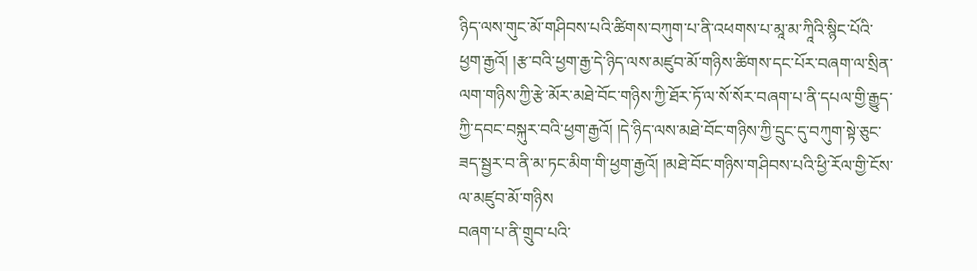ཉིད་ལས་གུང་མོ་གཤིབས་པའི་ཚིགས་བཀུག་པ་ནི་འཕགས་པ་མཱ་མ་ཀཱིའི་སྙིང་པོའི་ཕྱག་རྒྱའོ། །རྩ་བའི་ཕྱག་རྒྱ་དེ་ཉིད་ལས་མཛུབ་མོ་གཉིས་ཚིགས་དང་པོར་བཞག་ལ་སྲིན་ལག་གཉིས་ཀྱི་རྩེ་མོར་མཐེ་བོང་གཉིས་ཀྱི་ཐོར་ཏོ་ལ་སོ་སོར་བཞག་པ་ནི་དཔལ་གྱི་རྒྱུད་ཀྱི་དབང་བསྐུར་བའི་ཕྱག་རྒྱའོ། །དེ་ཉིད་ལས་མཐེ་བོང་གཉིས་ཀྱི་དྲུང་དུ་བཀུག་སྟེ་ཅུང་ཟད་སྦྱར་བ་ནི་མ་ཏང་མིག་གི་ཕྱག་རྒྱའོ། །མཐེ་བོང་གཉིས་གཤིབས་པའི་ཕྱི་རོལ་གྱི་ངོས་ལ་མཛུབ་མོ་གཉིས
བཞག་པ་ནི་གྲུབ་པའི་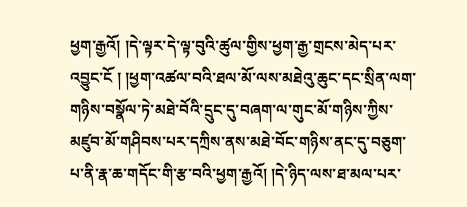ཕྱག་རྒྱའོ། །དེ་ལྟར་དེ་ལྟ་བུའི་ཚུལ་གྱིས་ཕྱག་རྒྱ་གྲངས་མེད་པར་འབྱུང་ངོ ། །ཕྱག་འཚལ་བའི་ཐལ་མོ་ལས་མཐེའུ་ཆུང་དང་སྲིན་ལག་གཉིས་བསྣོལ་ཏེ་མཐེ་བོའི་དྲུང་དུ་བཞག་ལ་གུང་མོ་གཉིས་ཀྱིས་མཛུབ་མོ་གཤིབས་པར་དཀྲིས་ནས་མཐེ་བོང་གཉིས་ནང་དུ་བཅུག་པ་ནི་རྣ་ཆ་གདོང་གི་རྩ་བའི་ཕྱག་རྒྱའོ། །དེ་ཉིད་ལས་ཐ་མལ་པར་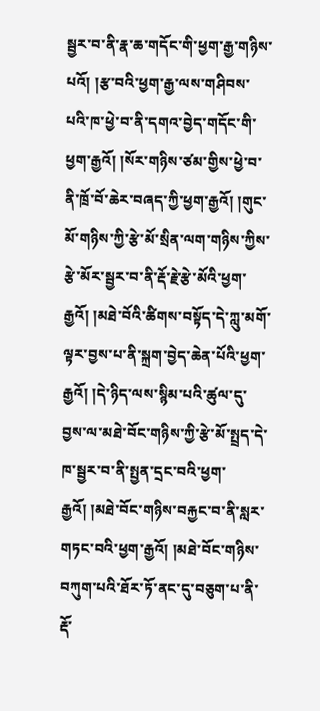སྦྱར་བ་ནི་རྣ་ཆ་གདོང་གི་ཕྱག་རྒྱ་གཉིས་པའོ། །རྩ་བའི་ཕྱག་རྒྱ་ལས་གཤིབས་པའི་ཁ་ཕྱེ་བ་ནི་དགའ་བྱེད་གདོང་གི་ཕྱག་རྒྱའོ། །སོར་གཉིས་ཙམ་གྱིས་ཕྱེ་བ་ནི་ཁྲོ་བོ་ཆེར་བཞད་ཀྱི་ཕྱག་རྒྱའོ། །གུང་མོ་གཉིས་ཀྱི་རྩེ་མོ་སྲིན་ལག་གཉིས་ཀྱིས་རྩེ་མོར་སྦྱར་བ་ནི་རྡོ་རྗེ་རྩེ་མོའི་ཕྱག་རྒྱའོ། །མཐེ་བོའི་ཚིགས་བསྟོད་དེ་ཀླུ་མགོ་ལྟར་བྱས་པ་ནི་སྐྲག་བྱེད་ཆེན་པོའི་ཕྱག་རྒྱའོ། །དེ་ཉིད་ལས་སྙིམ་པའི་ཚུལ་དུ་བྱས་ལ་མཐེ་བོང་གཉིས་ཀྱི་རྩེ་མོ་སྤྲད་དེ་ཁ་སྦྱར་བ་ནི་སྤྱན་དྲང་བའི་ཕྱག་རྒྱའོ། །མཐེ་བོང་གཉིས་བརྐྱང་བ་ནི་སླར་གཏང་བའི་ཕྱག་རྒྱའོ། །མཐེ་བོང་གཉིས་བཀུག་པའི་ཐོར་ཏོ་ནང་དུ་བཅུག་པ་ནི་རྡོ་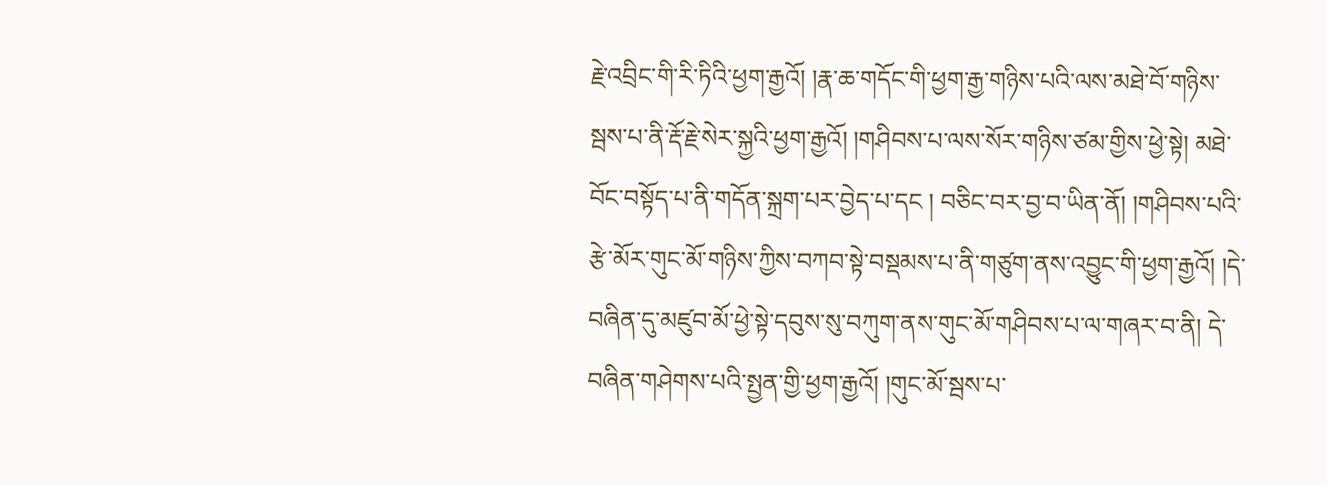རྗེ་འབྲིང་གི་རི་ཏིའི་ཕྱག་རྒྱའོ། །རྣ་ཆ་གདོང་གི་ཕྱག་རྒྱ་གཉིས་པའི་ལས་མཐེ་བོ་གཉིས་སྦས་པ་ནི་རྡོ་རྗེ་སེར་སྐྱའི་ཕྱག་རྒྱའོ། །གཤིབས་པ་ལས་སོར་གཉིས་ཙམ་གྱིས་ཕྱེ་སྟེ། མཐེ་བོང་བསྟོད་པ་ནི་གདོན་སྐྲག་པར་བྱེད་པ་དང ། བཅིང་བར་བྱ་བ་ཡིན་ནོ། །གཤིབས་པའི་རྩེ་མོར་གུང་མོ་གཉིས་ཀྱིས་བཀབ་སྟེ་བསྡམས་པ་ནི་གཙུག་ནས་འབྱུང་གི་ཕྱག་རྒྱའོ། །དེ་བཞིན་དུ་མཛུབ་མོ་ཕྱེ་སྟེ་དབུས་སུ་བཀུག་ནས་གུང་མོ་གཤིབས་པ་ལ་གཞར་བ་ནི། དེ་བཞིན་གཤེགས་པའི་སྤྱན་གྱི་ཕྱག་རྒྱའོ། །གུང་མོ་སྦས་པ་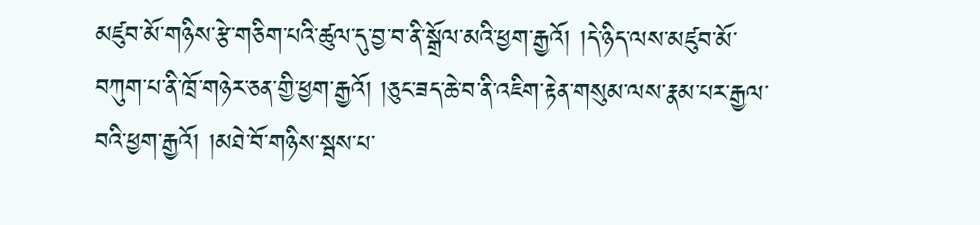མཛུབ་མོ་གཉིས་རྩེ་གཅིག་པའི་ཚུལ་དུ་བྱ་བ་ནི་སྒྲོལ་མའི་ཕྱག་རྒྱའོ། །དེ་ཉིད་ལས་མཛུབ་མོ་བཀུག་པ་ནི་ཁྲོ་གཉེར་ཅན་གྱི་ཕྱག་རྒྱའོ། །ཅུང་ཟད་ཆེ་བ་ནི་འཇིག་རྟེན་གསུམ་ལས་རྣམ་པར་རྒྱལ་བའི་ཕྱག་རྒྱའོ། །མཐེ་བོ་གཉིས་སྦས་པ་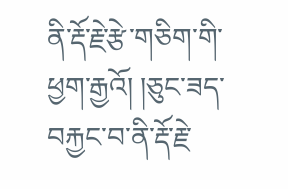ནི་རྡོ་རྗེ་རྩེ་གཅིག་གི་ཕྱག་རྒྱའོ། །ཅུང་ཟད་བརྐྱང་བ་ནི་རྡོ་རྗེ་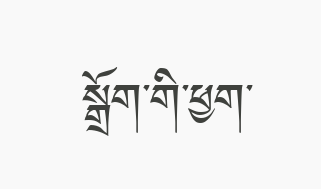སྒྲོག་གི་ཕྱག་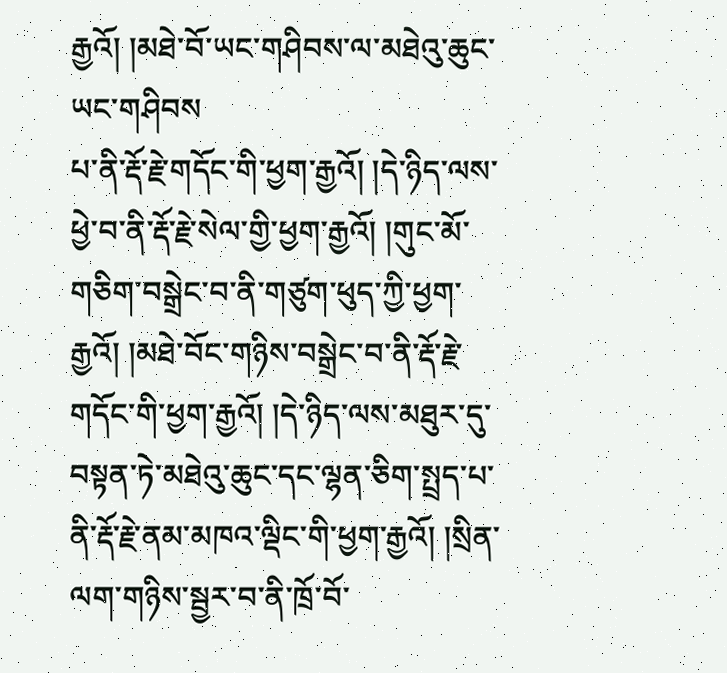རྒྱའོ། །མཐེ་བོ་ཡང་གཤིབས་ལ་མཐེའུ་ཆུང་ཡང་གཤིབས
པ་ནི་རྡོ་རྗེ་གདོང་གི་ཕྱག་རྒྱའོ། །དེ་ཉིད་ལས་ཕྱེ་བ་ནི་རྡོ་རྗེ་སེལ་གྱི་ཕྱག་རྒྱའོ། །གུང་མོ་གཅིག་བསྒྲེང་བ་ནི་གཙུག་ཕུད་ཀྱི་ཕྱག་རྒྱའོ། །མཐེ་བོང་གཉིས་བསྒྲེང་བ་ནི་རྡོ་རྗེ་གདོང་གི་ཕྱག་རྒྱའོ། །དེ་ཉིད་ལས་མཐུར་དུ་བསྟན་ཏེ་མཐེའུ་ཆུང་དང་ལྷན་ཅིག་སྤྲད་པ་ནི་རྡོ་རྗེ་ནམ་མཁའ་ལྡིང་གི་ཕྱག་རྒྱའོ། །སྲིན་ལག་གཉིས་སྦྱར་བ་ནི་ཁྲོ་བོ་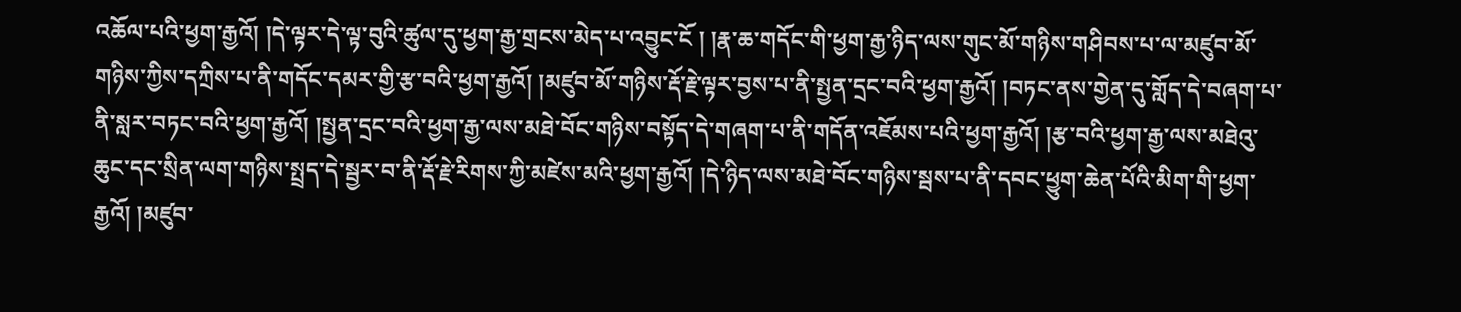འཆོལ་པའི་ཕྱག་རྒྱའོ། །དེ་ལྟར་དེ་ལྟ་བུའི་ཚུལ་དུ་ཕྱག་རྒྱ་གྲངས་མེད་པ་འབྱུང་ངོ ། །རྣ་ཆ་གདོང་གི་ཕྱག་རྒྱ་ཉིད་ལས་གུང་མོ་གཉིས་གཤིབས་པ་ལ་མཛུབ་མོ་གཉིས་ཀྱིས་དཀྲིས་པ་ནི་གདོང་དམར་གྱི་རྩ་བའི་ཕྱག་རྒྱའོ། །མཛུབ་མོ་གཉིས་རྡོ་རྗེ་ལྟར་བྱས་པ་ནི་སྤྱན་དྲང་བའི་ཕྱག་རྒྱའོ། །བཏང་ནས་གྱེན་དུ་གློད་དེ་བཞག་པ་ནི་སླར་བཏང་བའི་ཕྱག་རྒྱའོ། །སྤྱན་དྲང་བའི་ཕྱག་རྒྱ་ལས་མཐེ་བོང་གཉིས་བསྟོད་དེ་གཞག་པ་ནི་གདོན་འཇོམས་པའི་ཕྱག་རྒྱའོ། །རྩ་བའི་ཕྱག་རྒྱ་ལས་མཐེའུ་ཆུང་དང་སྲིན་ལག་གཉིས་སྤྲད་དེ་སྦྱར་བ་ནི་རྡོ་རྗེ་རིགས་ཀྱི་མཛེས་མའི་ཕྱག་རྒྱའོ། །དེ་ཉིད་ལས་མཐེ་བོང་གཉིས་སྦས་པ་ནི་དབང་ཕྱུག་ཆེན་པོའི་མིག་གི་ཕྱག་རྒྱའོ། །མཛུབ་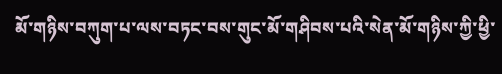མོ་གཉིས་བཀུག་པ་ལས་བཏང་བས་གུང་མོ་གཤིབས་པའི་སེན་མོ་གཉིས་ཀྱི་ཕྱི་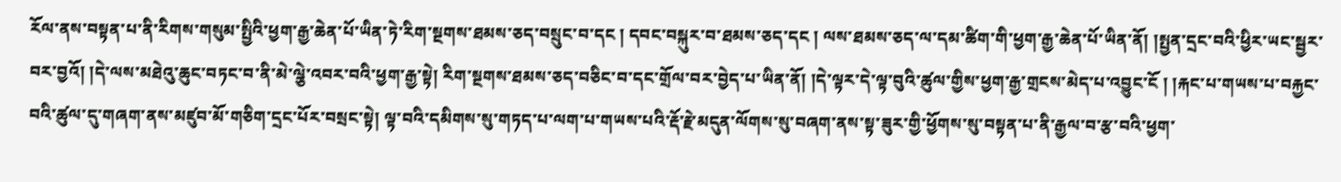རོལ་ནས་བསྟན་པ་ནི་རིགས་གསུམ་སྤྱིའི་ཕྱག་རྒྱ་ཆེན་པོ་ཡིན་ཏེ་རིག་སྔགས་ཐམས་ཅད་བསྲུང་བ་དང ། དབང་བསྐུར་བ་ཐམས་ཅད་དང ། ལས་ཐམས་ཅད་ལ་དམ་ཚིག་གི་ཕྱག་རྒྱ་ཆེན་པོ་ཡིན་ནོ། །སྤྱན་དྲང་བའི་ཕྱིར་ཡང་སྦྱར་བར་བྱའོ། །དེ་ལས་མཐེའུ་ཆུང་བཏང་བ་ནི་མེ་ལྕེ་འབར་བའི་ཕྱག་རྒྱ་སྟེ། རིག་སྔགས་ཐམས་ཅད་བཅིང་བ་དང་གྲོལ་བར་བྱེད་པ་ཡིན་ནོ། །དེ་ལྟར་དེ་ལྟ་བུའི་ཚུལ་གྱིས་ཕྱག་རྒྱ་གྲངས་མེད་པ་འབྱུང་ངོ ། །རྐང་པ་གཡས་པ་བརྐྱང་བའི་ཚུལ་དུ་གཞག་ནས་མཛུབ་མོ་གཅིག་དྲང་པོར་བསྲང་སྟེ། ལྟ་བའི་དམིགས་སུ་གཏད་པ་ལག་པ་གཡས་པའི་རྡོ་རྗེ་མདུན་ལོགས་སུ་བཞག་ནས་སྟ་ཟུར་གྱི་ཕྱོགས་སུ་བསྟན་པ་ནི་རྒྱལ་བ་རྩ་བའི་ཕྱག་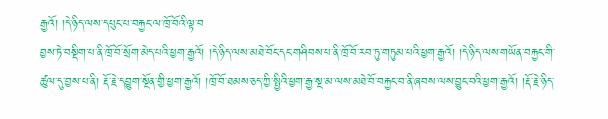རྒྱའོ། །དེ་ཉིད་ལས་དཔུང་པ་བརྐྱང་ལ་ཁྲོ་བོའི་ལྟ་བ
བྱས་ཏེ་བསྡིག་པ་ནི་ཁྲོ་བོ་སྲོག་མེད་པའི་ཕྱག་རྒྱའོ། །དེ་ཉིད་ལས་མཐེ་བོང་དང་གཤིབས་པ་ནི་ཁྲོ་བོ་རབ་ཏུ་གཏུམ་པའི་ཕྱག་རྒྱའོ། །དེ་ཉིད་ལས་གཡོན་བརྐྱང་གི་ཚུལ་དུ་བྱས་པ་ནི། རྡོ་རྗེ་དབྱུག་སྔོན་གྱི་ཕྱག་རྒྱའོ། །ཁྲོ་བོ་ཐམས་ཅད་ཀྱི་སྤྱིའི་ཕྱག་རྒྱ་སྔ་མ་ལས་མཐེ་བོ་བརྐྱང་བ་ནི་ཞབས་ལས་བྱུང་བའི་ཕྱག་རྒྱའོ། །རྡོ་རྗེ་ཉིད་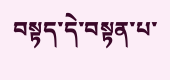བསྟད་དེ་བསྟན་པ་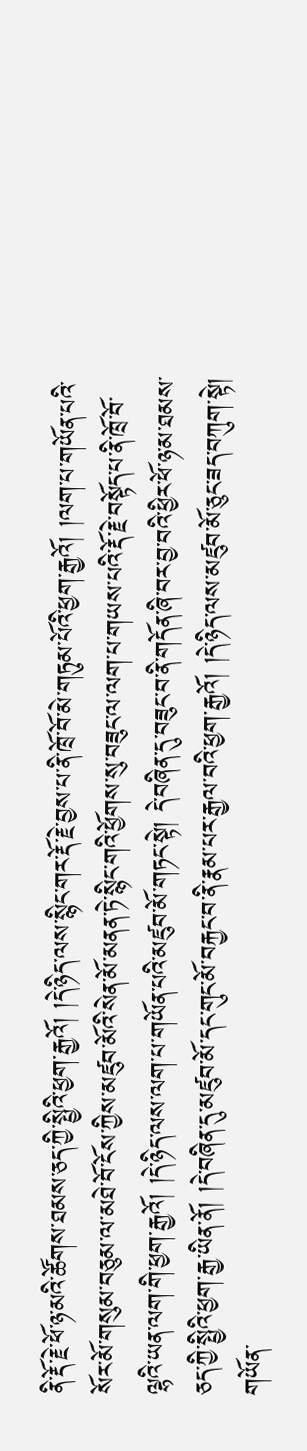ནི་རྡོ་རྗེ་ཕོ་ཉ་མའི་ཚོགས་ཐམས་ཅད་ཀྱི་སྤྱིའི་ཕྱག་རྒྱའོ། །དེ་ཉིད་ལས་སྙིང་གར་རྡོ་རྗེ་བྱས་པ་ནི་ཁྲོ་བོ་མེ་གཏུམ་པོའི་ཕྱག་རྒྱའོ། །ལག་པ་གཡོན་པའི་སོར་མོ་གསུམ་བཅུམ་ལ་མཐེ་བོ་ངོས་ཀྱིས་མཛུབ་མོའི་སེན་མོ་མནན་ཏེ་སྙིང་གའི་ཕྱོགས་སུ་བཟུང་ལ་ལག་པ་གཡས་པའི་རྡོ་རྗེ་བསྟོད་པ་ནི་ཁྲོ་བོ་ལྷའི་ཡན་ལག་གི་ཕྱག་རྒྱའོ། །དེ་ཉིད་ལས་ལག་པ་གཡོན་པའི་མཛུབ་མོ་གཏང་སྟེ། དེ་བཞིན་དུ་བཟུང་བ་ནི་གདོན་ཞི་བར་བྱ་བའི་ཕྱིར་ཕོ་ཉ་མ་ཐམས་ཅད་ཀྱི་སྤྱིའི་ཕྱག་རྒྱ་ཡིན་ནོ། །དེ་བཞིན་དུ་མཛུབ་མོ་དང་གུང་མོ་བརྐྱང་བ་ནི་རྣམ་པར་རྒྱལ་བའི་ཕྱག་རྒྱའོ། །དེ་ཉིད་ལས་མཛུབ་མོ་ཅུང་ཟད་བཀུག་སྟེ། གཡོན་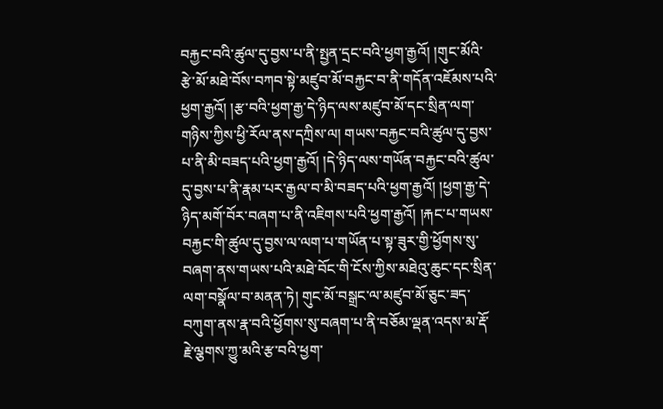བརྐྱང་བའི་ཚུལ་དུ་བྱས་པ་ནི་སྤྱན་དྲང་བའི་ཕྱག་རྒྱའོ། །གུང་མོའི་རྩེ་མོ་མཐེ་བོས་བཀབ་སྟེ་མཛུབ་མོ་བརྐྱང་བ་ནི་གདོན་འཇོམས་པའི་ཕྱག་རྒྱའོ། །རྩ་བའི་ཕྱག་རྒྱ་དེ་ཉིད་ལས་མཛུབ་མོ་དང་སྲིན་ལག་གཉིས་ཀྱིས་ཕྱི་རོལ་ནས་དཀྲིས་ལ། གཡས་བརྐྱང་བའི་ཚུལ་དུ་བྱས་པ་ནི་མི་བཟད་པའི་ཕྱག་རྒྱའོ། །དེ་ཉིད་ལས་གཡོན་བརྐྱང་བའི་ཚུལ་དུ་བྱས་པ་ནི་རྣམ་པར་རྒྱལ་བ་མི་བཟད་པའི་ཕྱག་རྒྱའོ། །ཕྱག་རྒྱ་དེ་ཉིད་མགོ་བོར་བཞག་པ་ནི་འཇིགས་པའི་ཕྱག་རྒྱའོ། །རྐང་པ་གཡས་བརྐྱང་གི་ཚུལ་དུ་བྱས་ལ་ལག་པ་གཡོན་པ་སྟ་ཟུར་གྱི་ཕྱོགས་སུ་བཞག་ནས་གཡས་པའི་མཐེ་བོང་གི་ངོས་ཀྱིས་མཐེའུ་ཆུང་དང་སྲིན་ལག་བསྣོལ་བ་མནན་ཏེ། གུང་མོ་བསྒྲང་ལ་མཛུབ་མོ་ཅུང་ཟད་བཀུག་ནས་རྣ་བའི་ཕྱོགས་སུ་བཞག་པ་ནི་བཅོམ་ལྡན་འདས་མ་རྡོ་རྗེ་ལྕགས་ཀྱུ་མའི་རྩ་བའི་ཕྱག་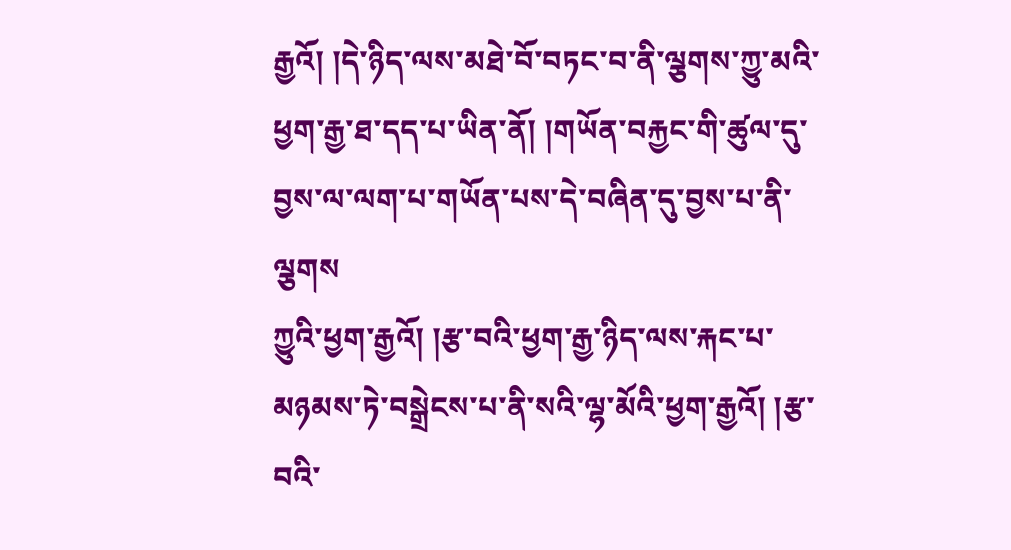རྒྱའོ། །དེ་ཉིད་ལས་མཐེ་བོ་བཏང་བ་ནི་ལྕགས་ཀྱུ་མའི་ཕྱག་རྒྱ་ཐ་དད་པ་ཡིན་ནོ། །གཡོན་བརྐྱང་གི་ཚུལ་དུ་བྱས་ལ་ལག་པ་གཡོན་པས་དེ་བཞིན་དུ་བྱས་པ་ནི་ལྕགས
ཀྱུའི་ཕྱག་རྒྱའོ། །རྩ་བའི་ཕྱག་རྒྱ་ཉིད་ལས་རྐང་པ་མཉམས་ཏེ་བསྒྲེངས་པ་ནི་སའི་ལྷ་མོའི་ཕྱག་རྒྱའོ། །རྩ་བའི་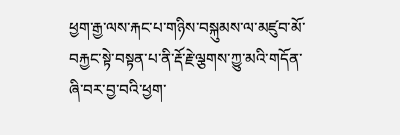ཕྱག་རྒྱ་ལས་རྐང་པ་གཉིས་བསྐུམས་ལ་མཛུབ་མོ་བརྐྱང་སྟེ་བསྟན་པ་ནི་རྡོ་རྗེ་ལྕགས་ཀྱུ་མའི་གདོན་ཞི་བར་བྱ་བའི་ཕྱག་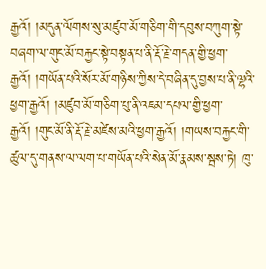རྒྱའོ། །མདུན་ལོགས་སུ་མཛུབ་མོ་གཅིག་གི་དབུས་བཀུག་སྟེ་བཞག་ལ་གུང་མོ་བརྐྱང་སྟེ་བསྟན་པ་ནི་རྡོ་རྗེ་གདན་གྱི་ཕྱག་རྒྱའོ། །གཡོན་པའི་སོར་མོ་གཉིས་ཀྱིས་དེ་བཞིན་དུ་བྱས་པ་ནི་ལྷའི་ཕྱག་རྒྱའོ། །མཛུབ་མོ་གཅིག་པུ་ནི་འཇམ་དཔལ་གྱི་ཕྱག་རྒྱའོ། །གུང་མོ་ནི་རྡོ་རྗེ་མཛེས་མའི་ཕྱག་རྒྱའོ། །གཡས་བརྐྱང་གི་ཚུལ་དུ་གནས་ལ་ལག་པ་གཡོན་པའི་སེན་མོ་རྣམས་སྦས་ཏེ། ཁུ་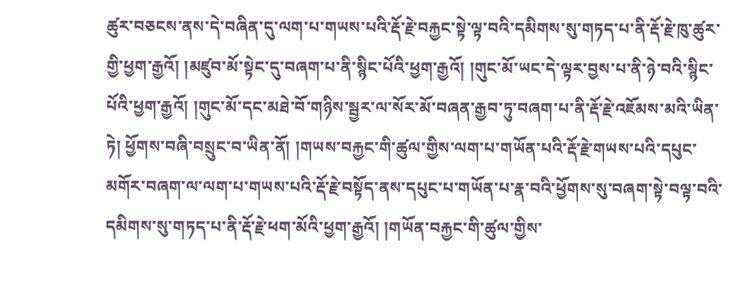ཚུར་བཅངས་ནས་དེ་བཞིན་དུ་ལག་པ་གཡས་པའི་རྡོ་རྗེ་བརྐྱང་སྟེ་ལྟ་བའི་དམིགས་སུ་གཏད་པ་ནི་རྡོ་རྗེ་ཁུ་ཚུར་གྱི་ཕྱག་རྒྱའོ། །མཛུབ་མོ་སྟེང་དུ་བཞག་པ་ནི་སྙིང་པོའི་ཕྱག་རྒྱའོ། །གུང་མོ་ཡང་དེ་ལྟར་བྱས་པ་ནི་ཉེ་བའི་སྙིང་པོའི་ཕྱག་རྒྱའོ། །གུང་མོ་དང་མཐེ་བོ་གཉིས་སྦྱར་ལ་སོར་མོ་བཞན་རྒྱབ་ཏུ་བཞག་པ་ནི་རྡོ་རྗེ་འཇོམས་མའི་ཡིན་ཏེ། ཕྱོགས་བཞི་བསྲུང་བ་ཡིན་ནོ། །གཡས་བརྐྱང་གི་ཚུལ་གྱིས་ལག་པ་གཡོན་པའི་རྡོ་རྗེ་གཡས་པའི་དཔུང་མགོར་བཞག་ལ་ལག་པ་གཡས་པའི་རྡོ་རྗེ་བསྟོད་ནས་དཔུང་པ་གཡོན་པ་རྣ་བའི་ཕྱོགས་སུ་བཞག་སྟེ་བལྟ་བའི་དམིགས་སུ་གཏད་པ་ནི་རྡོ་རྗེ་ཕག་མོའི་ཕྱག་རྒྱའོ། །གཡོན་བརྐྱང་གི་ཚུལ་གྱིས་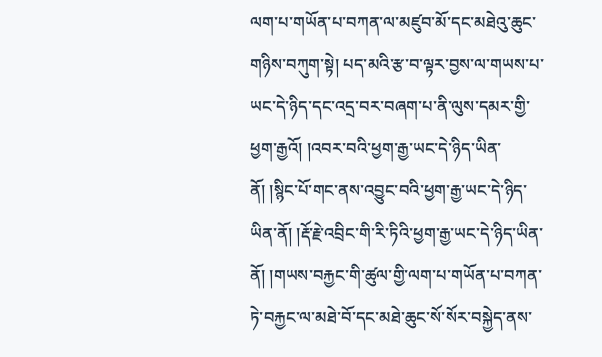ལག་པ་གཡོན་པ་བཀན་ལ་མཛུབ་མོ་དང་མཐེའུ་ཆུང་གཉིས་བཀུག་སྟེ། པད་མའི་རྩ་བ་ལྟར་བྱས་ལ་གཡས་པ་ཡང་དེ་ཉིད་དང་འདྲ་བར་བཞག་པ་ནི་ལུས་དམར་གྱི་ཕྱག་རྒྱའོ། །འབར་བའི་ཕྱག་རྒྱ་ཡང་དེ་ཉིད་ཡིན་ནོ། །སྙིང་པོ་གང་ནས་འབྱུང་བའི་ཕྱག་རྒྱ་ཡང་དེ་ཉིད་ཡིན་ནོ། །རྡོ་རྗེ་འབྲིང་གི་རི་ཏིའི་ཕྱག་རྒྱ་ཡང་དེ་ཉིད་ཡིན་ནོ། །གཡས་བརྐྱང་གི་ཚུལ་གྱི་ལག་པ་གཡོན་པ་བཀན་ཏེ་བརྐྱང་ལ་མཐེ་བོ་དང་མཐེ་ཆུང་སོ་སོར་བསྐྱེད་ནས་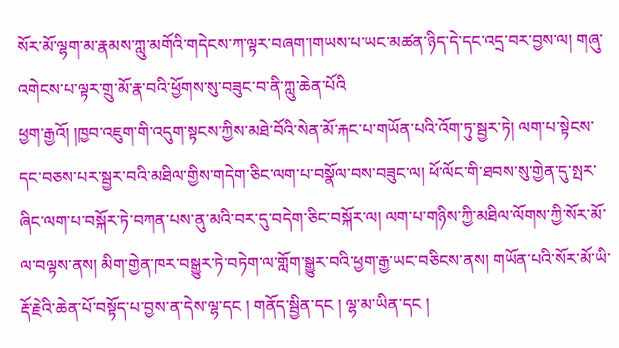སོར་མོ་ལྷག་མ་རྣམས་ཀླུ་མགོའི་གདེངས་ཀ་ལྟར་བཞག་།གཡས་པ་ཡང་མཚན་ཉིད་དེ་དང་འདྲ་བར་བྱས་ལ། གཞུ་འགེངས་པ་ལྟར་གྲུ་མོ་རྣ་བའི་ཕྱོགས་སུ་བཟུང་བ་ནི་ཀླུ་ཆེན་པོའི
ཕྱག་རྒྱའོ། །ཁྱབ་འཇུག་གི་འདུག་སྟངས་ཀྱིས་མཐེ་བོའི་སེན་མོ་རྐང་པ་གཡོན་པའི་འོག་ཏུ་སྦྱར་ཏེ། ལག་པ་སྟེངས་དང་བཅས་པར་སྦྱར་བའི་མཐིལ་གྱིས་གདེག་ཅིང་ལག་པ་བསྣོལ་བས་བཟུང་ལ། ཕོ་ལོང་གི་ཐབས་སུ་གྱེན་དུ་སྤར་ཞིང་ལག་པ་བསྐོར་ཏེ་བཀན་པས་ནུ་མའི་བར་དུ་བདེག་ཅིང་བསྐོར་ལ། ལག་པ་གཉིས་ཀྱི་མཐིལ་ལོགས་ཀྱི་སོར་མོ་ལ་བལྟས་ནས། མིག་གྱེན་ཁར་བསྒྱུར་ཏེ་བཏེག་ལ་གློག་སྒྱུར་བའི་ཕྱག་རྒྱ་ཡང་བཅིངས་ནས། གཡོན་པའི་སོར་མོ་ཡི་རྡོ་རྗེའི་ཆེན་པོ་བསྟོད་པ་བྱས་ན་དེས་ལྷ་དང ། གནོད་སྦྱིན་དང ། ལྷ་མ་ཡིན་དང །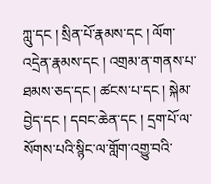ཀླུ་དང ། སྲིན་པོ་རྣམས་དང ། ལོག་འདྲེན་རྣམས་དང ། འགྲམ་ན་གནས་པ་ཐམས་ཅད་དང ། ཚངས་པ་དང ། སྐེམ་བྱེད་དང ། དབང་ཆེན་དང ། དྲག་པོ་ལ་སོགས་པའི་སྙིང་ལ་གློག་འགྱུ་བའི་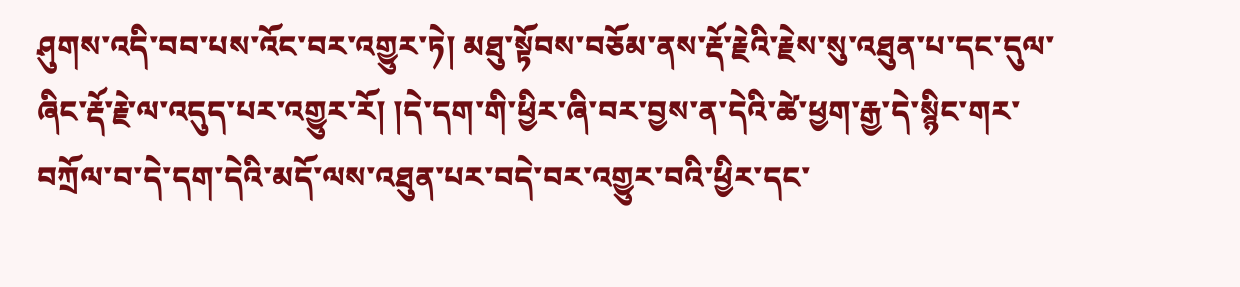ཤུགས་འདི་བབ་པས་འོང་བར་འགྱུར་ཏེ། མཐུ་སྟོབས་བཅོམ་ནས་རྡོ་རྗེའི་རྗེས་སུ་འཐུན་པ་དང་དུལ་ཞིང་རྡོ་རྗེ་ལ་འདུད་པར་འགྱུར་རོ། །དེ་དག་གི་ཕྱིར་ཞི་བར་བྱས་ན་དེའི་ཚེ་ཕྱག་རྒྱ་དེ་སྙིང་གར་བཀྲོལ་བ་དེ་དག་དེའི་མདོ་ལས་འཐུན་པར་བདེ་བར་འགྱུར་བའི་ཕྱིར་དང་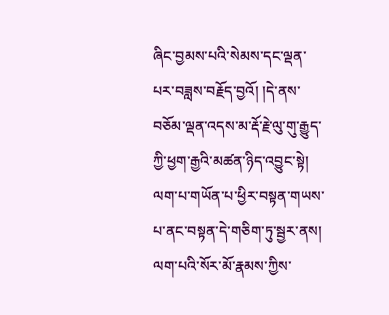ཞིང་བྱམས་པའི་སེམས་དང་ལྡན་པར་བཟླས་བརྗོད་བྱའོ། །དེ་ནས་བཅོམ་ལྡན་འདས་མ་རྡོ་རྗེ་ལུ་གུ་རྒྱུད་ཀྱི་ཕྱག་རྒྱའི་མཚན་ཉིད་འབྱུང་སྟེ། ལག་པ་གཡོན་པ་ཕྱིར་བསྟན་གཡས་པ་ནང་བསྟན་དེ་གཅིག་ཏུ་སྦྱར་ནས། ལག་པའི་སོར་མོ་རྣམས་ཀྱིས་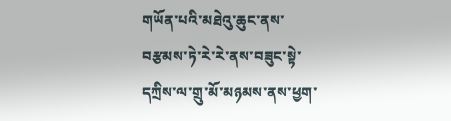གཡོན་པའི་མཐེའུ་ཆུང་ནས་བརྩམས་ཏེ་རེ་རེ་ནས་བཟུང་སྟེ་དཀྲིས་ལ་གྲུ་མོ་མཉམས་ནས་ཕྱག་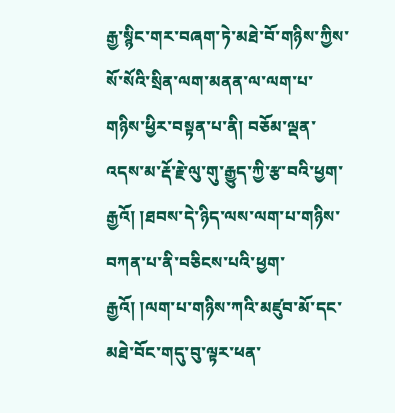རྒྱ་སྙིང་གར་བཞག་ཏེ་མཐེ་བོ་གཉིས་ཀྱིས་སོ་སོའི་སྲིན་ལག་མནན་ལ་ལག་པ་གཉིས་ཕྱིར་བསྟན་པ་ནི། བཅོམ་ལྡན་འདས་མ་རྡོ་རྗེ་ལུ་གུ་རྒྱུད་ཀྱི་རྩ་བའི་ཕྱག་རྒྱའོ། །ཐབས་དེ་ཉིད་ལས་ལག་པ་གཉིས་བཀན་པ་ནི་བཅིངས་པའི་ཕྱག་རྒྱའོ། །ལག་པ་གཉིས་ཀའི་མཛུབ་མོ་དང་མཐེ་བོང་གདུ་བུ་ལྟར་ཕན་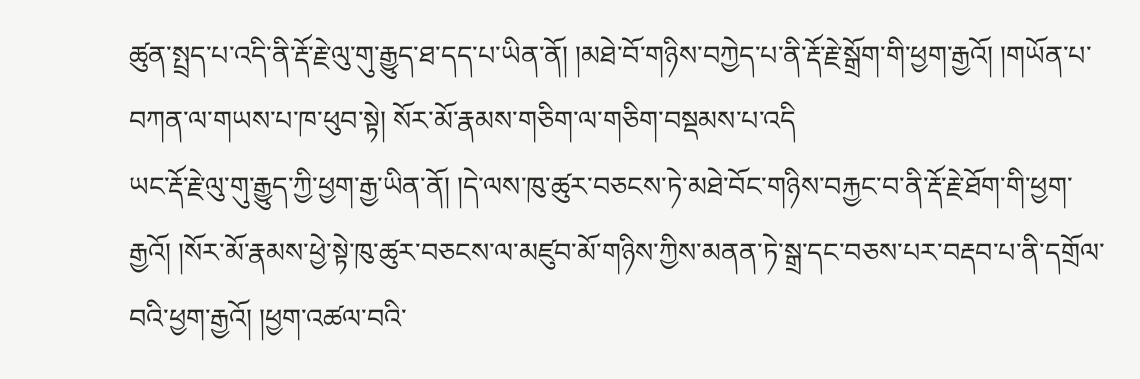ཚུན་སྤྲད་པ་འདི་ནི་རྡོ་རྗེ་ལུ་གུ་རྒྱུད་ཐ་དད་པ་ཡིན་ནོ། །མཐེ་བོ་གཉིས་བཀྱེད་པ་ནི་རྡོ་རྗེ་སྒྲོག་གི་ཕྱག་རྒྱའོ། །གཡོན་པ་བཀན་ལ་གཡས་པ་ཁ་ཕུབ་སྟེ། སོར་མོ་རྣམས་གཅིག་ལ་གཅིག་བསྡམས་པ་འདི
ཡང་རྡོ་རྗེ་ལུ་གུ་རྒྱུད་ཀྱི་ཕྱག་རྒྱ་ཡིན་ནོ། །དེ་ལས་ཁུ་ཚུར་བཅངས་ཏེ་མཐེ་བོང་གཉིས་བརྐྱང་བ་ནི་རྡོ་རྗེ་ཐོག་གི་ཕྱག་རྒྱའོ། །སོར་མོ་རྣམས་ཕྱེ་སྟེ་ཁུ་ཚུར་བཅངས་ལ་མཛུབ་མོ་གཉིས་ཀྱིས་མནན་ཏེ་སྒྲ་དང་བཅས་པར་བརྡབ་པ་ནི་དགྲོལ་བའི་ཕྱག་རྒྱའོ། །ཕྱག་འཚལ་བའི་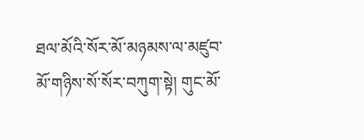ཐལ་མོའི་སོར་མོ་མཉམས་ལ་མཛུབ་མོ་གཉིས་སོ་སོར་བཀུག་སྟེ། གུང་མོ་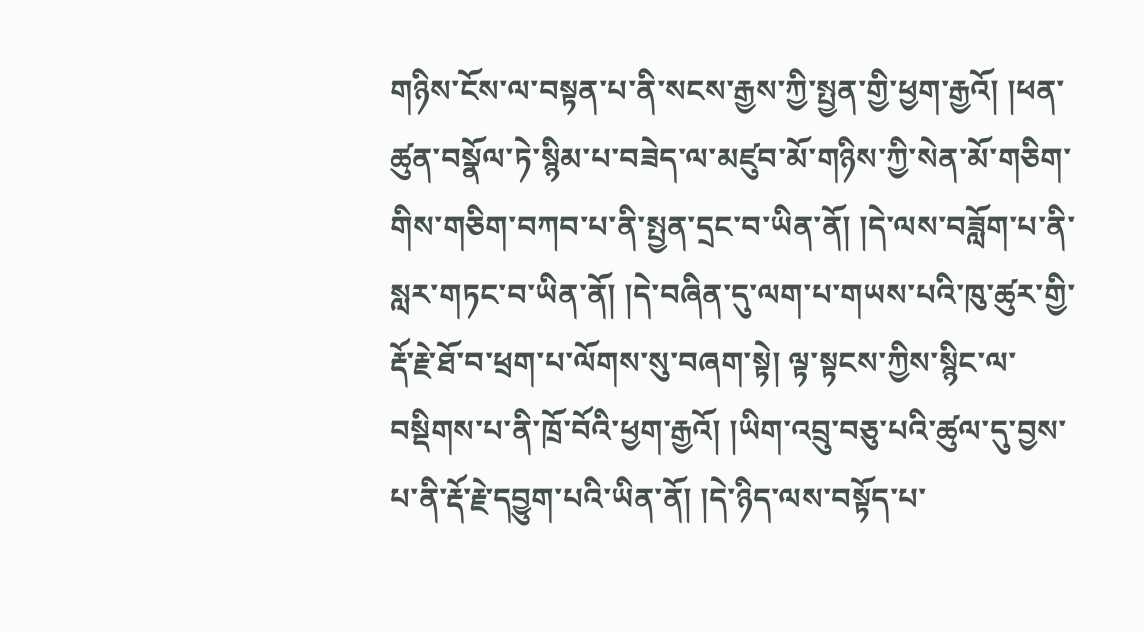གཉིས་ངོས་ལ་བསྟན་པ་ནི་སངས་རྒྱས་ཀྱི་སྤྱན་གྱི་ཕྱག་རྒྱའོ། །ཕན་ཚུན་བསྣོལ་ཏེ་སྙིམ་པ་བཟེད་ལ་མཛུབ་མོ་གཉིས་ཀྱི་སེན་མོ་གཅིག་གིས་གཅིག་བཀབ་པ་ནི་སྤྱན་དྲང་བ་ཡིན་ནོ། །དེ་ལས་བཟློག་པ་ནི་སླར་གཏང་བ་ཡིན་ནོ། །དེ་བཞིན་དུ་ལག་པ་གཡས་པའི་ཁུ་ཚུར་གྱི་རྡོ་རྗེ་ཐོ་བ་ཕྲག་པ་ལོགས་སུ་བཞག་སྟེ། ལྟ་སྟངས་ཀྱིས་སྙིང་ལ་བསྡིགས་པ་ནི་ཁྲོ་བོའི་ཕྱག་རྒྱའོ། །ཡིག་འབྲུ་བཅུ་པའི་ཚུལ་དུ་བྱས་པ་ནི་རྡོ་རྗེ་དབྱུག་པའི་ཡིན་ནོ། །དེ་ཉིད་ལས་བསྟོད་པ་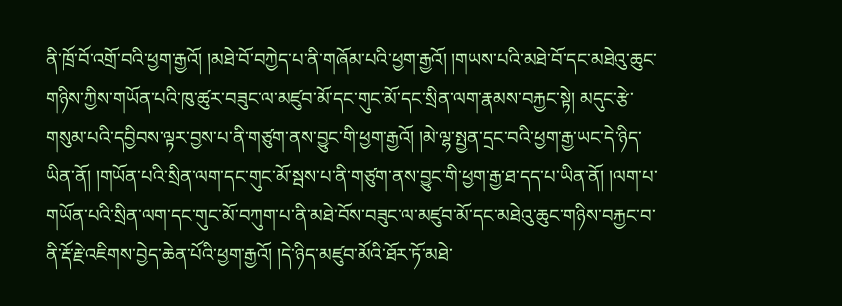ནི་ཁྲོ་བོ་འགྲོ་བའི་ཕྱག་རྒྱའོ། །མཐེ་བོ་བཀྱེད་པ་ནི་གཞོམ་པའི་ཕྱག་རྒྱའོ། །གཡས་པའི་མཐེ་བོ་དང་མཐེའུ་ཆུང་གཉིས་ཀྱིས་གཡོན་པའི་ཁུ་ཚུར་བཟུང་ལ་མཛུབ་མོ་དང་གུང་མོ་དང་སྲིན་ལག་རྣམས་བརྐྱང་སྟེ། མདུང་རྩེ་གསུམ་པའི་དབྱིབས་ལྟར་བྱས་པ་ནི་གཙུག་ནས་བྱུང་གི་ཕྱག་རྒྱའོ། །མེ་ལྷ་སྤྱན་དྲང་བའི་ཕྱག་རྒྱ་ཡང་དེ་ཉིད་ཡིན་ནོ། །གཡོན་པའི་སྲིན་ལག་དང་གུང་མོ་སྦས་པ་ནི་གཙུག་ནས་བྱུང་གི་ཕྱག་རྒྱ་ཐ་དད་པ་ཡིན་ནོ། །ལག་པ་གཡོན་པའི་སྲིན་ལག་དང་གུང་མོ་བཀུག་པ་ནི་མཐེ་བོས་བཟུང་ལ་མཛུབ་མོ་དང་མཐེའུ་ཆུང་གཉིས་བརྐྱང་བ་ནི་རྡོ་རྗེ་འཇིགས་བྱེད་ཆེན་པོའི་ཕྱག་རྒྱའོ། །དེ་ཉིད་མཛུབ་མོའི་ཐོར་ཏོ་མཐེ་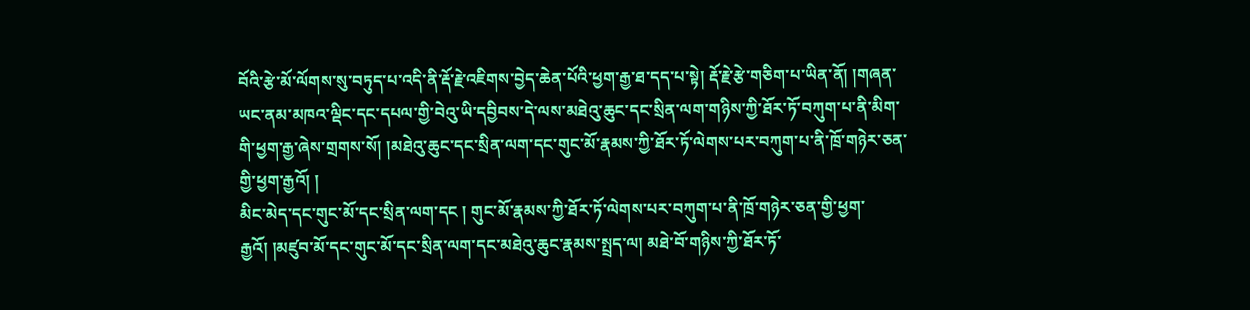བོའི་རྩེ་མོ་ལོགས་སུ་བཏུད་པ་འདི་ནི་རྡོ་རྗེ་འཇིགས་བྱེད་ཆེན་པོའི་ཕྱག་རྒྱ་ཐ་དད་པ་སྟེ། རྡོ་རྗེ་རྩེ་གཅིག་པ་ཡིན་ནོ། །གཞན་ཡང་ནམ་མཁའ་ལྡིང་དང་དཔལ་གྱི་བེའུ་ཡི་དབྱིབས་དེ་ལས་མཐེའུ་ཆུང་དང་སྲིན་ལག་གཉིས་ཀྱི་ཐོར་ཏོ་བཀུག་པ་ནི་མིག་གི་ཕྱག་རྒྱ་ཞེས་གྲགས་སོ། །མཐེའུ་ཆུང་དང་སྲིན་ལག་དང་གུང་མོ་རྣམས་ཀྱི་ཐོར་ཏོ་ལེགས་པར་བཀུག་པ་ནི་ཁྲོ་གཉེར་ཅན་གྱི་ཕྱག་རྒྱའོ། །
མིང་མེད་དང་གུང་མོ་དང་སྲིན་ལག་དང ། གུང་མོ་རྣམས་ཀྱི་ཐོར་ཏོ་ལེགས་པར་བཀུག་པ་ནི་ཁྲོ་གཉེར་ཅན་གྱི་ཕྱག་རྒྱའོ། །མཛུབ་མོ་དང་གུང་མོ་དང་སྲིན་ལག་དང་མཐེའུ་ཆུང་རྣམས་སྤྲད་ལ། མཐེ་བོ་གཉིས་ཀྱི་ཐོར་ཏོ་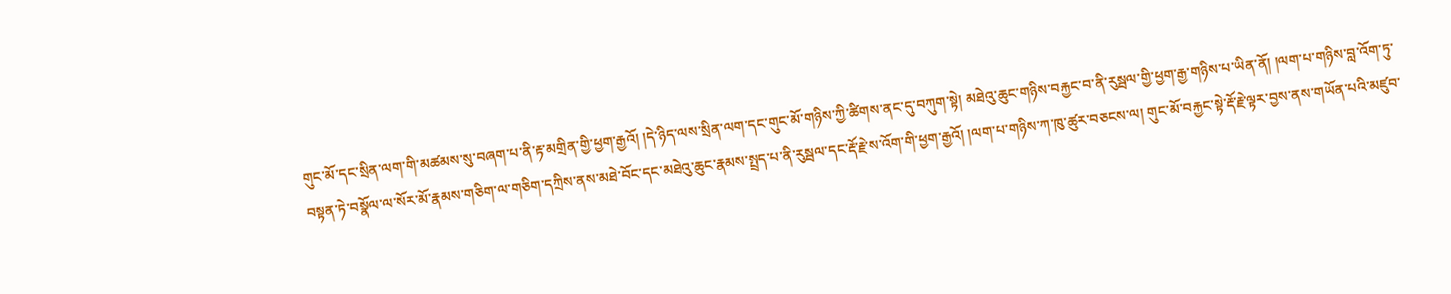གུང་མོ་དང་སྲིན་ལག་གི་མཚམས་སུ་བཞག་པ་ནི་རྟ་མགྲིན་གྱི་ཕྱག་རྒྱའོ། །དེ་ཉིད་ལས་སྲིན་ལག་དང་གུང་མོ་གཉིས་ཀྱི་ཚིགས་ནང་དུ་བཀུག་སྟེ། མཐེའུ་ཆུང་གཉིས་བརྐྱང་བ་ནི་རུསྦལ་གྱི་ཕྱག་རྒྱ་གཉིས་པ་ཡིན་ནོ། །ལག་པ་གཉིས་བླ་འོག་ཏུ་བསྟན་ཏེ་བསྣོལ་ལ་སོར་མོ་རྣམས་གཅིག་ལ་གཅིག་དཀྲིས་ནས་མཐེ་བོང་དང་མཐེའུ་ཆུང་རྣམས་སྤྲད་པ་ནི་རུསྦལ་དང་རྡོ་རྗེ་ས་འོག་གི་ཕྱག་རྒྱའོ། །ལག་པ་གཉིས་ཀ་ཁུ་ཚུར་བཅངས་ལ། གུང་མོ་བརྐྱང་སྟེ་རྡོ་རྗེ་ལྟར་བྱས་ནས་གཡོན་པའི་མཛུབ་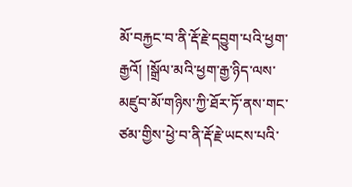མོ་བརྐྱང་བ་ནི་རྡོ་རྗེ་དབྱུག་པའི་ཕྱག་རྒྱའོ། །སྒྲོལ་མའི་ཕྱག་རྒྱ་ཉིད་ལས་མཛུབ་མོ་གཉིས་ཀྱི་ཐོར་ཏོ་ནས་གང་ཙམ་གྱིས་ཕྱེ་བ་ནི་རྡོ་རྗེ་ཡངས་པའི་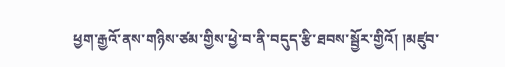ཕྱག་རྒྱའོ་ནས་གཉིས་ཙམ་གྱིས་ཕྱེ་བ་ནི་བདུད་རྩི་ཐབས་སྦྱོར་གྱིའོ། །མཛུབ་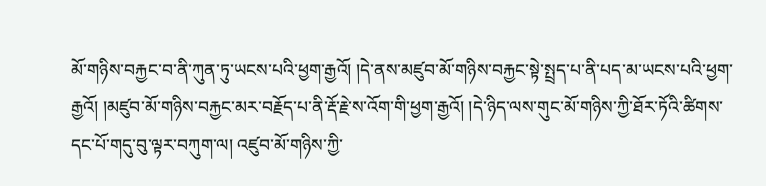མོ་གཉིས་བརྐྱང་བ་ནི་ཀུན་ཏུ་ཡངས་པའི་ཕྱག་རྒྱའོ། །དེ་ནས་མཛུབ་མོ་གཉིས་བརྐྱང་སྟེ་སྤྲད་པ་ནི་པད་མ་ཡངས་པའི་ཕྱག་རྒྱའོ། །མཛུབ་མོ་གཉིས་བརྐྱང་མར་བརྗོད་པ་ནི་རྡོ་རྗེ་ས་འོག་གི་ཕྱག་རྒྱའོ། །དེ་ཉིད་ལས་གུང་མོ་གཉིས་ཀྱི་ཐོར་ཏོའི་ཚིགས་དང་པོ་གདུ་བུ་ལྟར་བཀུག་ལ། འཛུབ་མོ་གཉིས་ཀྱི་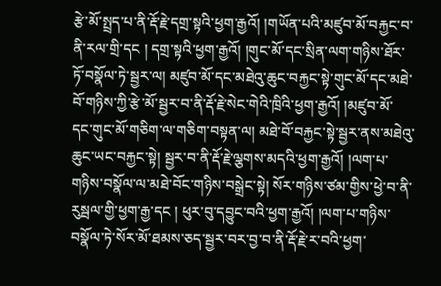རྩེ་མོ་སྤྲད་པ་ནི་རྡོ་རྗེ་དགྲ་སྟའི་ཕྱག་རྒྱའོ། །གཡོན་པའི་མཛུབ་མོ་བརྐྱང་བ་ནི་རལ་གྲི་དང ། དགྲ་སྟའི་ཕྱག་རྒྱའོ། །གུང་མོ་དང་སྲིན་ལག་གཉིས་ཐོར་ཏོ་བསྣོལ་ཏེ་སྦྱར་ལ། མཛུབ་མོ་དང་མཐེའུ་ཆུང་བརྐྱང་སྟེ་གུང་མོ་དང་མཐེ་བོ་གཉིས་ཀྱི་རྩེ་མོ་སྦྱར་བ་ནི་རྡོ་རྗེ་སེང་གེའི་ཁྲིའི་ཕྱག་རྒྱའོ། །མཛུབ་མོ་དང་གུང་མོ་གཅིག་ལ་གཅིག་བསྟན་ལ། མཐེ་བོ་བརྐྱང་སྟེ་སྦྱར་ནས་མཐེའུ་ཆུང་ཡང་བརྐྱང་སྟེ། སྦྱར་བ་ནི་རྡོ་རྗེ་ལྕགས་མདའི་ཕྱག་རྒྱའོ། །ལག་པ་གཉིས་བསྣོལ་ལ་མཐེ་བོང་གཉིས་བསྒྲེང་སྟེ། སོར་གཉིས་ཙམ་གྱིས་ཕྱེ་བ་ནི་རུསྦལ་གྱི་ཕྱག་རྒྱ་དང ། ཕུར་བུ་དབྱུང་བའི་ཕྱག་རྒྱའོ། །ལག་པ་གཉིས་བསྣོལ་ཏེ་སོར་མོ་ཐམས་ཅད་སྦྱར་བར་བྱ་བ་ནི་རྡོ་རྗེ་ར་བའི་ཕྱག་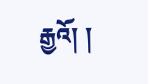རྒྱའོ། །